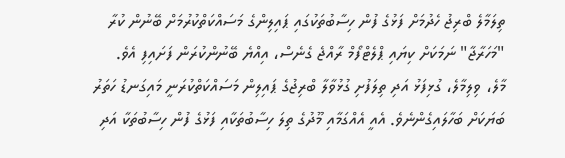ތިލަމާލެ ބްރިޖު ހެދުމަށް ފަޅުގެ ފުން ހިސާބުތަކުގައި ޕައިލިންގެ މަސައްކަތްކުރުމަށް ބޭނުން ކުރާ "މަހަރާޖާ" ނަމަކަށް ކިޔައި ޕްލެޓްފޯމް ރާއްޖެ ގެނެސް، އިއްޔެ ބޭނުންކުރަން ފަށައިފި އެވެ.
މާލެ، ވިލިމާލެ، ގުޅިފަޅު އަދި ތިލަފުށި ގުޅުވާލާ ބްރިޖުގެ ޕައިލިން މަސައްކަތްކުރަނީ މައިގަނޑު ހަތަރު ބަޔަކަށް ބަހާލައިގެންނެވެ. އެއީ އެއްގަމާއި މޫދުގެ ތިލަ ހިސާބުތަކާއި ފަޅުގެ ފުން ހިސާބުތަކާ އަދި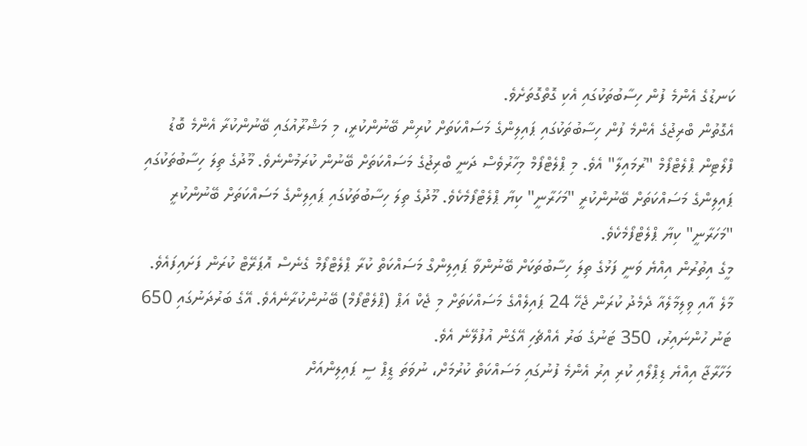ކަނޑުގެ އެންމެ ފުން ހިސާބުތަކުގައި އެކި ގޮތްގޮތަށެވެ.
އެގޮތުން ބްރިޖުގެ އެންމެ ފުން ހިސާބުތަކުގައި ޕައިލިންގެ މަސައްކަތަށް ކުރިން ބޭނުންކުރީ، މި މަޝްރޫއުގައި ބޭނުންކުރާ އެންމެ ބޮޑު ފްލޯޓިން ޕްލެޓްފޯމް "ރުމައިލާ" އެވެ. މި ޕްލެޓްފޯމް މިހާރުވެސް ދަނީ ބްރިޖުގެ މަސައްކަތަށް ބޭނުން ކުރަމުންނެވެ. މޫދުގެ ތިލަ ހިސާބުތަކުގައި ޕައިލިންގެ މަސައްކަތަށް ބޭނުންކުރީ "މަހަރާނީ" ކިޔާ ޕްލެޓްފޯމެކެވެ. މޫދުގެ ތިލަ ހިސާބުތަކުގައި ޕައިލިންގެ މަސައްކަތަށް ބޭނުންކުރީ "މަހަރާނީ" ކިޔާ ޕްލެޓްފޯމެކެވެ.
މީގެ އިތުރުން އިއްޔެ ވަނީ ފަޅުގެ ތިލަ ހިސާބުތަކަށް ބޭނުންވާ ޕައިލިންގް މަސައްކަތް ކުރާ ޕްލެޓްފޯމް ގެނެސް އޮޕަރޭޓް ކުރަން ފަށައިފައެވެ. މާލެ އާއި ވިލިމާލެއާ ދެމެދު ކުރަން ޖެހޭ 24 ޕައިލެއްގެ މަސައްކަތަށް މި ޖެކް އަޕް (ޕްލެޓްފޯމް) ބޭނުންކުރާނެއެވެ. އޭގެ ބަރުދަނުގައި 650 ޓަނު ހުންނައިރު، 350 ޓަނުގެ ބަރު އެއްޗެހި އޭގެން އުފުލޭނެ އެވެ.
މަހާރާޖާ އިއްޔެ ޑިޕްލޯއި ކުރި އިރު އެންމެ ފުނުގައި މަސައްކަތް ކުރުމަށް، ނުވަތަ ޑީޕް ސީ ޕައިލިންއަށް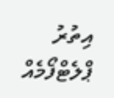އިތުރު ޕްލެޓްފޯމެއް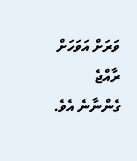ވަރަށް އަވަހަށް ރާއްޖެ ގެންނާނެ އެވެ.